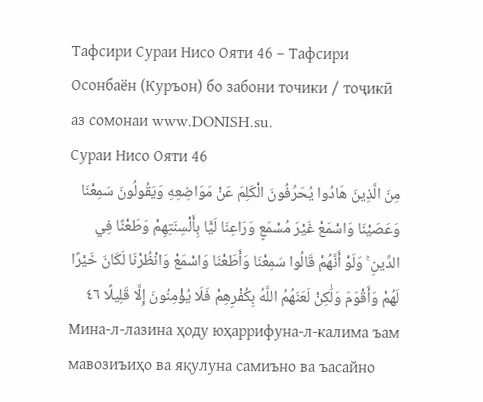Тафсири Сураи Нисо Ояти 46 – Тафсири Осонбаён (Куръон) бо забони точики / тоҷикӣ аз сомонаи www.DONISH.su.
Сураи Нисо Ояти 46
مِنَ الَّذِينَ هَادُوا يُحَرِّفُونَ الْكَلِمَ عَنْ مَوَاضِعِهِ وَيَقُولُونَ سَمِعْنَا وَعَصَيْنَا وَاسْمَعْ غَيْرَ مُسْمَعٍ وَرَاعِنَا لَيًّا بِأَلْسِنَتِهِمْ وَطَعْنًا فِي الدِّينِ ۚ وَلَوْ أَنَّهُمْ قَالُوا سَمِعْنَا وَأَطَعْنَا وَاسْمَعْ وَانْظُرْنَا لَكَانَ خَيْرًا لَهُمْ وَأَقْوَمَ وَلَٰكِنْ لَعَنَهُمُ اللَّهُ بِكُفْرِهِمْ فَلَا يُؤْمِنُونَ إِلَّا قَلِيلًا ٤٦
Мина-л-лазина ҳоду юҳаррифуна-л-калима ъам мавозиъиҳо ва яқулуна самиъно ва ъасайно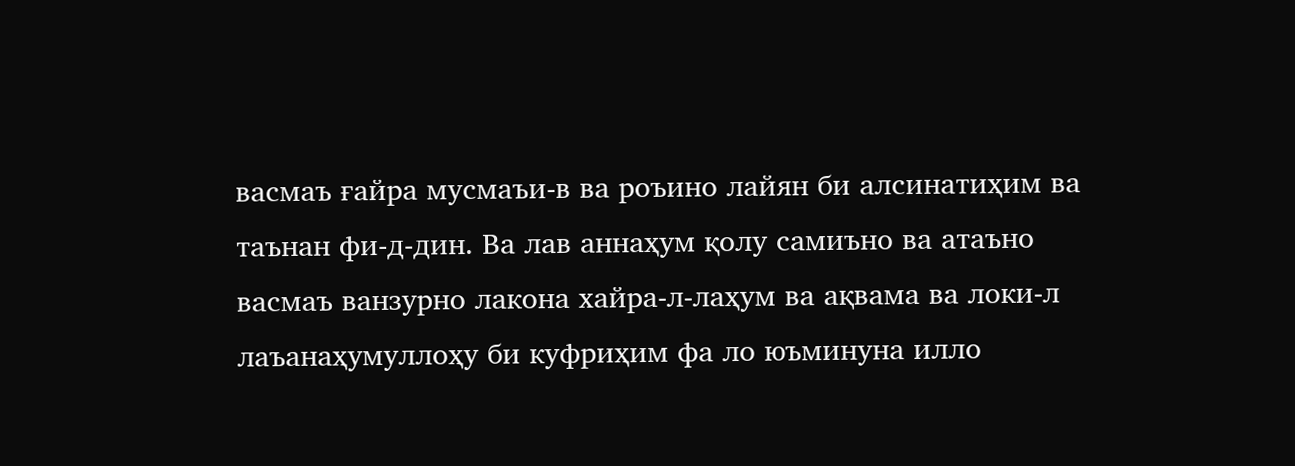васмаъ ғайра мусмаъи-в ва роъино лайян би алсинатиҳим ва таънан фи-д-дин. Ва лав аннаҳум қолу самиъно ва атаъно васмаъ ванзурно лакона хайра-л-лаҳум ва ақвама ва локи-л лаъанаҳумуллоҳу би куфриҳим фа ло юъминуна илло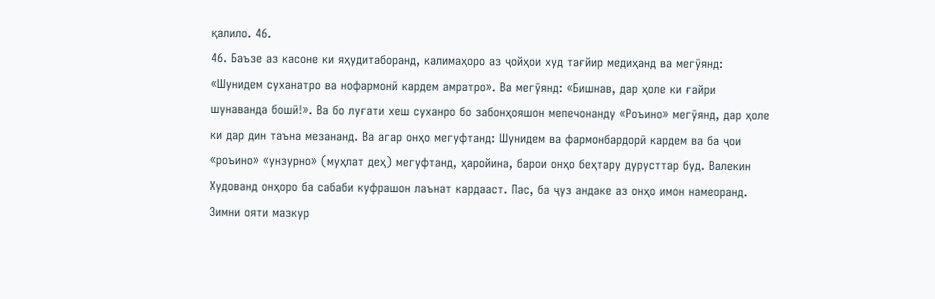қалило. 46.
46. Баъзе аз касоне ки яҳудитаборанд, калимаҳоро аз ҷойҳои худ тағйир медиҳанд ва мегӯянд: «Шунидем суханатро ва нофармонӣ кардем амратро». Ва мегӯянд: «Бишнав, дар ҳоле ки ғайри шунаванда бошӣ!». Ва бо луғати хеш суханро бо забонҳояшон мепечонанду «Роъино» мегӯянд, дар ҳоле ки дар дин таъна мезананд. Ва агар онҳо мегуфтанд: Шунидем ва фармонбардорӣ кардем ва ба ҷои «роъино» «унзурно» (муҳлат деҳ) мегуфтанд, ҳаройина, барои онҳо беҳтару дурусттар буд. Валекин Худованд онҳоро ба сабаби куфрашон лаънат кардааст. Пас, ба ҷуз андаке аз онҳо имон намеоранд.
Зимни ояти мазкур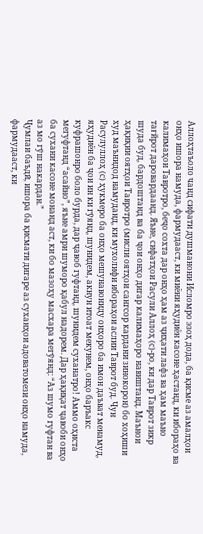Аллоҳтаъоло чанд сифати душманони Исломро эзоҳ дода, ба қисме аз амалҳои онҳо ишора намуда, фармудааст, ки миёни яҳудиён касоне ҳастанд, ки ибораҳо ва калимаҳои Тавротро, беҷо сохта дар онҳо ҳам аз ҷиҳати лафз ва ҳам маъно тағйрот даровардаанд. Яъне, сифатҳои Расули Аллоҳ (с)-ро, ки дар Таврот зикр шуда буд, бардоштанд ва ба ҷои онҳо дигар калимаҳоро навиштанд. Маънои ҳақиқии оятҳои Тавротро (мисли оятҳои сангсор кардани зинокорон) бо хоҳиши худ маънидод намуданд, ки мухолифи ибораҳои аслии Таврот буд. Чун Расулуллоҳ (с) ҳукмеро ба онҳо мешунавониду онҳоро ба имон даъват менамуд, яҳудиён ба ҷои ин ки гӯянд, шунидем, акнун итоат мекунем, онҳо баръакс куфрашонро боло бурда, дар ҷавоб гуфтанд, шунидем суханатро! Аммо оҳиста мегуфтанд “асайно”, яъне амри шуморо қабул надорем. Дар ҳақиқат ҷавоби онҳо ба сухани касоне монанд аст, ки бо мазоҳу масхара мегӯянд: “Аз шумо гуфтан ва аз мо гӯш накардан.”
Ҷумлаи баъдӣ, ишора ба қисмати дигаре аз суханҳои адоватомези онҳо намуда, фармудааст, ки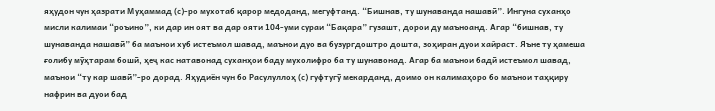яҳудон чун ҳазрати Муҳаммад (с)-ро мухотаб қарор медоданд, мегуфтанд. “Бишнав, ту шунаванда нашавӣ”. Ингуна суханҳо мисли калимаи “роъино”, ки дар ин оят ва дар ояти 104-уми сураи “Бақара” гузашт, дорои ду маъноанд. Агар “бишнав, ту шунаванда нашавӣ” ба маънои хуб истеъмол шавад, маънои дуо ва бузургдоштро дошта, зоҳиран дуои хайраст. Яъне ту ҳамеша ғолибу мӯҳтарам бошӣ, ҳеҷ кас натавонад суханҳои баду мухолифро ба ту шунавонад. Агар ба маънои бадӣ истеъмол шавад, маънои “ту кар шавӣ”-ро дорад. Яҳудиён чун бо Расулуллоҳ (с) гуфтугӯ мекарданд, доимо он калимаҳоро бо маънои таҳқиру нафрин ва дуои бад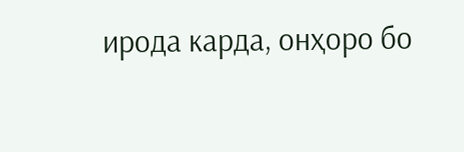ирода карда, онҳоро бо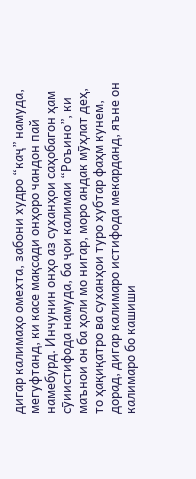дигар калимаҳо омехта, забони худро “каҷ” намуда, мегуфтанд, ки касе мақсади онҳоро чандон пай намебурд. Инчунин онҳо аз суханҳои саҳобагон ҳам сӯиистифода намуда, ба ҷои калимаи “Роъино”, ки маънои он ба ҳоли мо нигар, моро андак мӯҳлат деҳ, то ҳақиқатро ва суханҳои туро хубтар фаҳм кунем, дорад, дигар калимаро истифода мекарданд, яъне он калимаро бо кашиши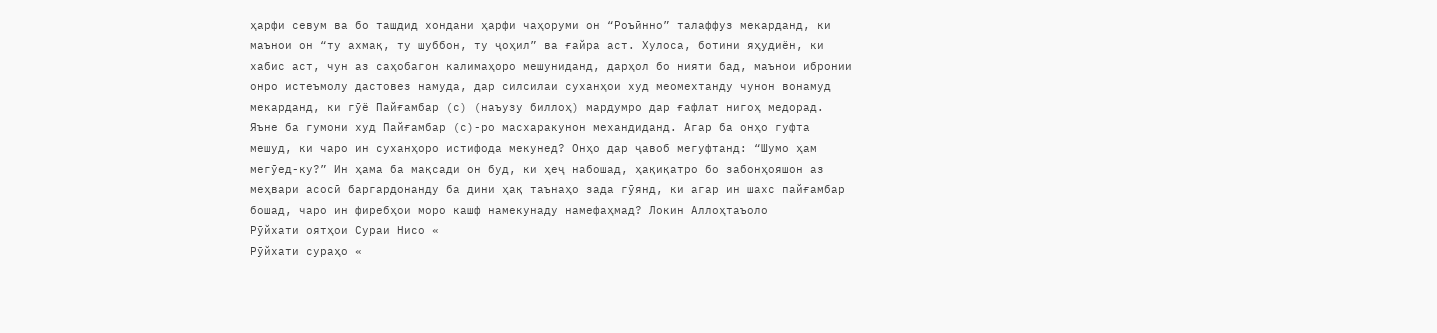ҳарфи севум ва бо ташдид хондани ҳарфи чаҳоруми он “Роъӣнно” талаффуз мекарданд, ки маънои он “ту ахмақ, ту шуббон, ту ҷоҳил” ва ғайра аст. Хулоса, ботини яҳудиён, ки хабис аст, чун аз саҳобагон калимаҳоро мешуниданд, дарҳол бо нияти бад, маънои ибронии онро истеъмолу дастовез намуда, дар силсилаи суханҳои худ меомехтанду чунон вонамуд мекарданд, ки гӯё Пайғамбар (с) (наъузу биллоҳ) мардумро дар ғафлат нигоҳ медорад. Яъне ба гумони худ Пайғамбар (с)-ро масхаракунон механдиданд. Агар ба онҳо гуфта мешуд, ки чаро ин суханҳоро истифода мекунед? Онҳо дар ҷавоб мегуфтанд: “Шумо ҳам мегӯед-ку?” Ин ҳама ба мақсади он буд, ки ҳеҷ набошад, ҳақиқатро бо забонҳояшон аз меҳвари асосӣ баргардонанду ба дини ҳақ таънаҳо зада гӯянд, ки агар ин шахс пайғамбар бошад, чаро ин фиребҳои моро кашф намекунаду намефаҳмад? Локин Аллоҳтаъоло
Рӯйхати оятҳои Сураи Нисо «
Рӯйхати сураҳо «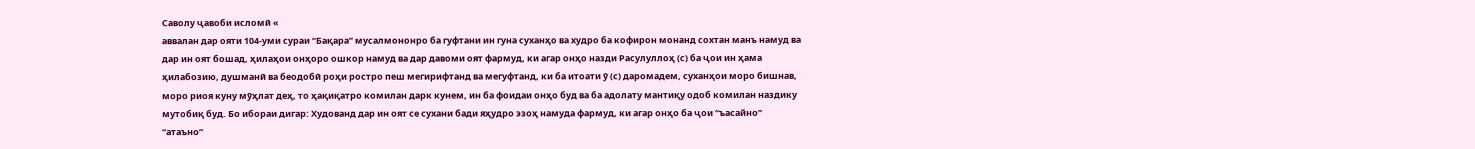Саволу ҷавоби исломӣ «
аввалан дар ояти 104-уми сураи “Бақара” мусалмононро ба гуфтани ин гуна суханҳо ва худро ба кофирон монанд сохтан манъ намуд ва дар ин оят бошад, ҳилаҳои онҳоро ошкор намуд ва дар давоми оят фармуд, ки агар онҳо назди Расулуллоҳ (с) ба ҷои ин ҳама ҳилабозию, душманӣ ва беодобӣ роҳи ростро пеш мегирифтанд ва мегуфтанд, ки ба итоати ӯ (с) даромадем, суханҳои моро бишнав, моро риоя куну мӯҳлат деҳ, то ҳақиқатро комилан дарк кунем, ин ба фоидаи онҳо буд ва ба адолату мантиқу одоб комилан наздику мутобиқ буд. Бо ибораи дигар: Худованд дар ин оят се сухани бади яҳудро эзоҳ намуда фармуд, ки агар онҳо ба ҷои “ъасайно” “атаъно”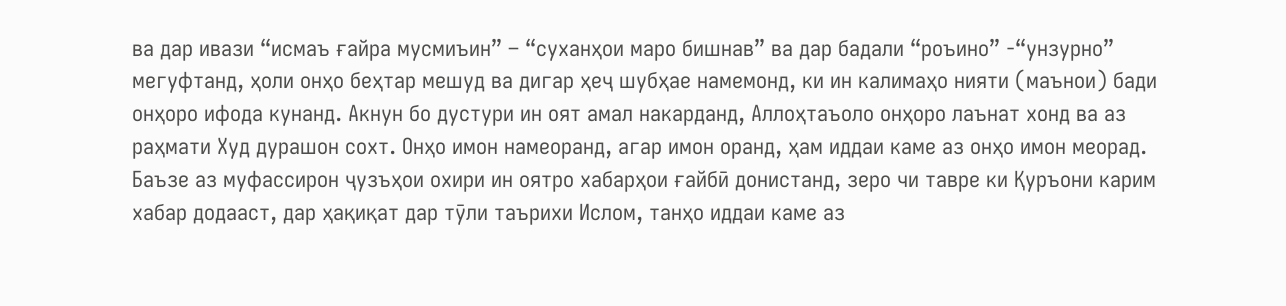ва дар ивази “исмаъ ғайра мусмиъин” – “суханҳои маро бишнав” ва дар бадали “роъино” -“унзурно” мегуфтанд, ҳоли онҳо беҳтар мешуд ва дигар ҳеҷ шубҳае намемонд, ки ин калимаҳо нияти (маънои) бади онҳоро ифода кунанд. Акнун бо дустури ин оят амал накарданд, Аллоҳтаъоло онҳоро лаънат хонд ва аз раҳмати Худ дурашон сохт. Онҳо имон намеоранд, агар имон оранд, ҳам иддаи каме аз онҳо имон меорад. Баъзе аз муфассирон ҷузъҳои охири ин оятро хабарҳои ғайбӣ донистанд, зеро чи тавре ки Қуръони карим хабар додааст, дар ҳақиқат дар тӯли таърихи Ислом, танҳо иддаи каме аз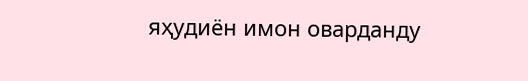яҳудиён имон оварданду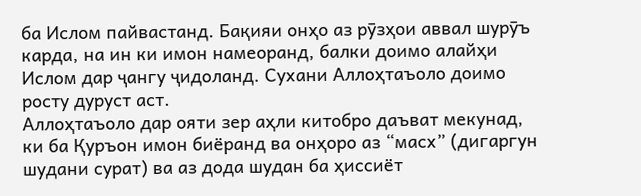ба Ислом пайвастанд. Бақияи онҳо аз рӯзҳои аввал шурӯъ карда, на ин ки имон намеоранд, балки доимо алайҳи Ислом дар ҷангу ҷидоланд. Сухани Аллоҳтаъоло доимо росту дуруст аст.
Аллоҳтаъоло дар ояти зер аҳли китобро даъват мекунад, ки ба Қуръон имон биёранд ва онҳоро аз “масх” (дигаргун шудани сурат) ва аз дода шудан ба ҳиссиёт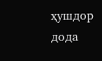ҳушдор дода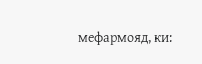мефармояд, ки: